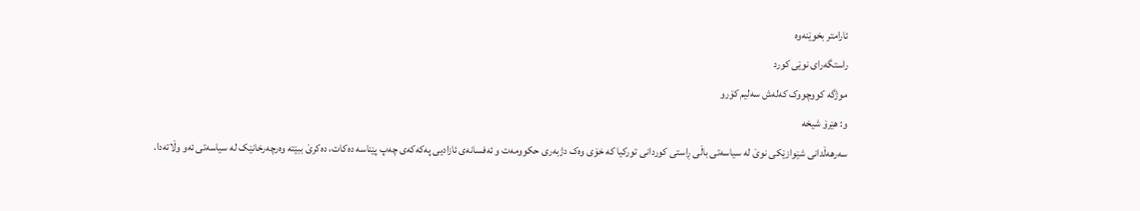ئارامتر بخوێنەوە
راستگەرای نوێی کورد
موژگە کووچووک کەلەش سەلیم کۆرو
و: هێرۆ شیخە
سەرهەڵدانی شێوازێکی نوێ لە سیاسەتی باڵی ڕاستی کوردانی تورکیا کە خۆی وەک دژبەری حکوومەت و ئەفسانەی ئازادیی پەکەکەی چەپ پێناسە دەکات، دەکرێ ببێتە وەرچەرخانێک لە سیاسەتی ئەو وڵاتەدا.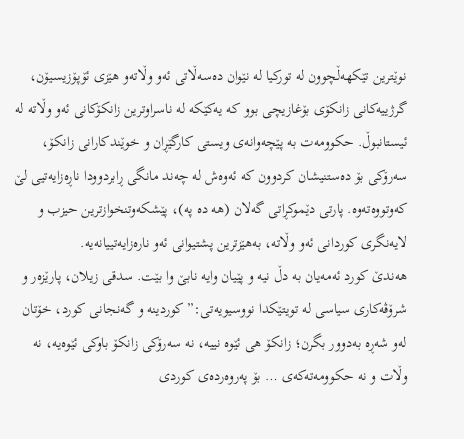نوێترین تێکهەڵچوون لە تورکیا لە نێوان دەسەڵاتی ئەو وڵاتەو هێزی ئۆپۆزیسیۆن، گرژییەکانی زانکۆی بۆغازیچی بوو کە یەکێکە لە ناسراوترین زانکۆکانی ئەو وڵاتە لە ئیستانبوڵ. حکوومەت بە پێچەوانەی ویستی کارگێڕان و خوێندکارانی زانکۆ، سەرۆکی بۆ دەستنیشان کردوون کە ئەوەش لە چەند مانگی ڕابردوودا ناڕەزایەتیی لێ کەوتووەتەوە. پارتی دێموکڕاتی گەلان (هە دە پە)، پێشکەوتنخوازترین حیزب و لایەنگری کوردانی ئەو وڵاتە، بەهێزترین پشتیوانی ئەو نارەزایەتییانەیە.
هەندێ کورد ئەمەیان بە دڵ نیە و پێیان وایە نابێ وا بێت. سدقی زیلان، پارێزەر و شرۆڤەکاری سیاسی لە تویتێکدا نووسیویەتی:” کوردینە و گەنجانی کورد، خۆتان لەو شەڕە بەدوور بگرن؛ زانکۆ هی ئێوە نییە، نە سەرۆکی زانکۆ باوکی ئێوەیە، نە وڵات و نە حکوومەتەکەی … بۆ پەروەردەی کوردی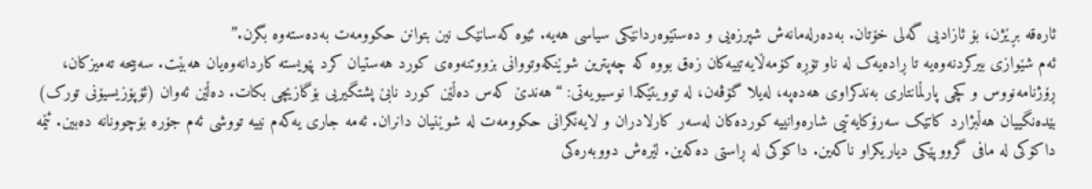ئارەقە بڕێژن، بۆ ئازادیی گەلی خۆتان. بەدەرلەمانەش شپرزەیی و دەستێوەردانێکی سیاسی هەیە. ئێوە کەسانێک نین بتوانن حکوومەت بەدەستەوە بگرن.”
ئەم شێوازی بیرکردنەوەیە تا ڕادەیەک لە ناو تۆڕە کۆمەڵایەتییەکان زەق بووە کە چەپترین شوێنکەوتووانی بزووتنەوەی کورد هەستیان کرد پێویستە کاردانەوەیان هەبێت. سەبیحە تەمیزکان، ڕۆژنامەنووس و کچی پارڵمانتاری بەندکراوی هەدەپە، لەیلا گۆڤەن، لە توویتێکدا نوسیویەتی: “هەندێ کەس دەڵێن کورد نابێ پشتگیریی بۆگازیچی بکات. دەڵێن ئەوان (ئۆپۆزیسیۆنی تورک) بێدەنگییان هەڵبژارد کاتێک سەرۆکایەتیی شارەوانییە کوردەکان لەسەر کارلادران و لایەنگرانی حکوومەت لە شوێنیان دانران. ئەمە جاری یەکەم نییە تووشی ئەم جۆرە بۆچوونانە دەبین. ئێمە داکۆکی لە مافی گرووپێکی دیاریکراو ناکەین. داکۆکی لە ڕاستی دەکەین. لێرەش دووبەرەکی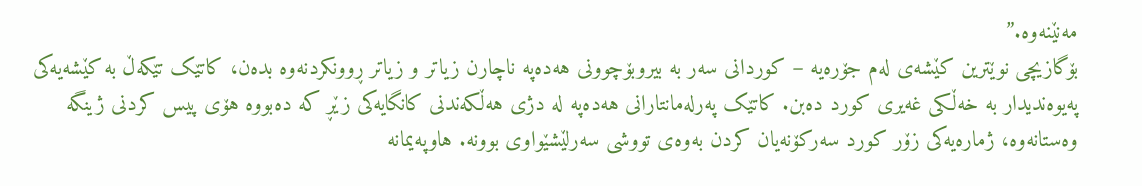مەنێنەوە.”
بۆگازیچی نوێترین کێشەی لەم جۆرەیە – کوردانی سەر بە بیروبۆچوونی هەدەپە ناچارن زیاتر و زیاتر ڕوونکردنەوە بدەن، کاتێک تێکەڵ بە کێشەیەکی پەیوەندیدار بە خەڵکی غەیری کورد دەبن. کاتێک پەرلەمانتارانی هەدەپە لە دژی هەڵکەندنی کانگایەکی زێڕ کە دەبووە هۆی پیس کردنی ژینگە وەستانەوە، ژمارەیەکی زۆر کورد سەرکۆنەیان کردن بەوەی تووشی سەرلێشێواوی بوونە. هاوپەیمانە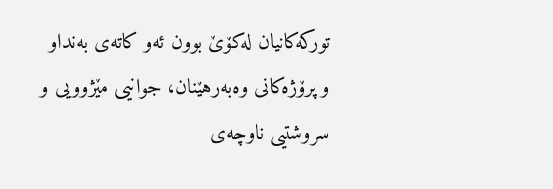تورکەکانیان لەکۆێ بوون ئەو کاتەی بەنداو و پرۆژەکانی وەبەرهێنان، جوانیی مێژوویی و سروشتیی ناوچەی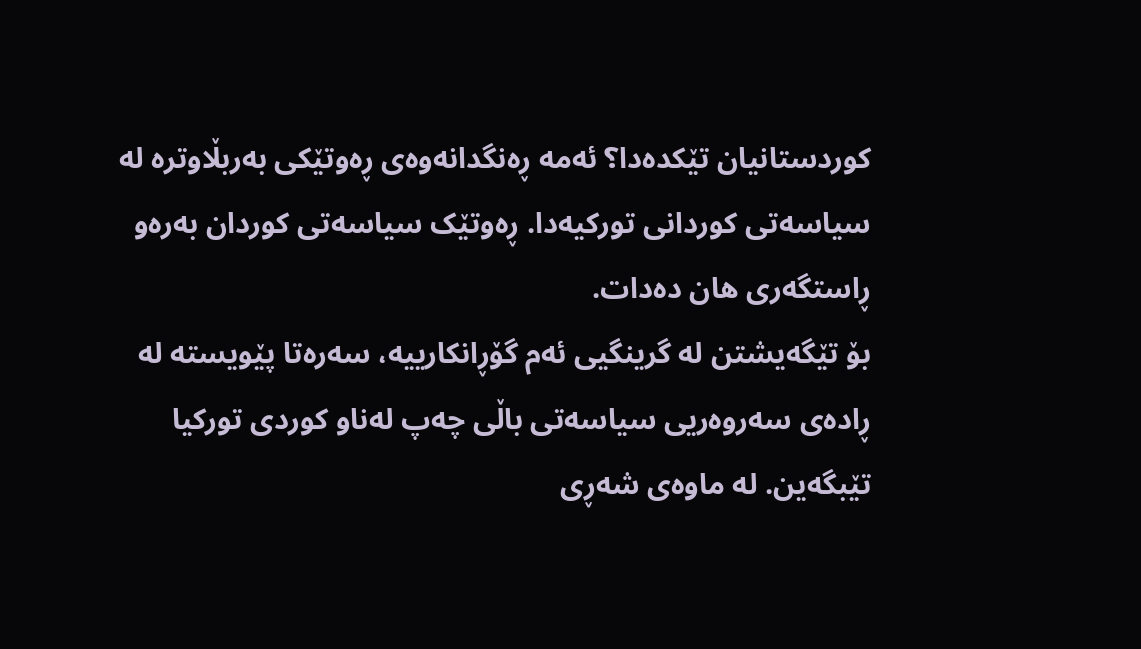کوردستانیان تێکدەدا؟ ئەمە ڕەنگدانەوەی ڕەوتێکی بەربڵاوترە لە سیاسەتی کوردانی تورکیەدا. ڕەوتێک سیاسەتی کوردان بەرەو ڕاستگەری هان دەدات.
بۆ تێگەیشتن لە گرینگیی ئەم گۆڕانکارییە، سەرەتا پێویستە لە ڕادەی سەروەریی سیاسەتی باڵی چەپ لەناو کوردی تورکیا تێبگەین. لە ماوەی شەڕی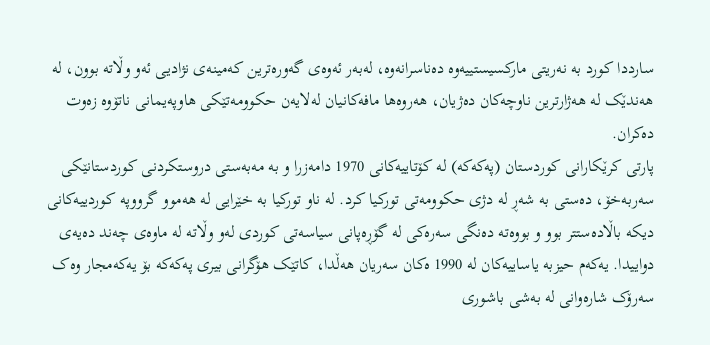سارددا کورد بە نەریتی مارکسیستییەوە دەناسرانەوە، لەبەر ئەوەی گەورەترین کەمینەی نژادیی ئەو وڵاتە بوون، لە هەندێک لە هەژارترین ناوچەکان دەژیان، هەروەها مافەکانیان لەلایەن حکوومەتێکی هاوپەیمانی ناتۆوە زەوت دەکران.
پارتی کرێکارانی کوردستان (پەکەکە) لە کۆتاییەکانی 1970 دامەزرا و بە مەبەستی دروستکردنی کوردستانێکی سەربەخۆ، دەستی بە شەڕ لە دژی حکوومەتی تورکیا کرد. لە ناو تورکیا بە خێرایی لە هەموو گرووپە کوردییەکانی دیکە باڵادەستتر بوو و بووەتە دەنگی سەرەکی لە گۆڕەپانی سیاسەتی کوردی لەو وڵاتە لە ماوەی چەند دەیەی دواییدا. یەکەم حیزبە یاساییەکان لە 1990 ەکان سەریان هەڵدا، کاتێک هۆگرانی بیری پەکەکە بۆ یەکەمجار وەک سەرۆک شارەوانی لە بەشی باشوری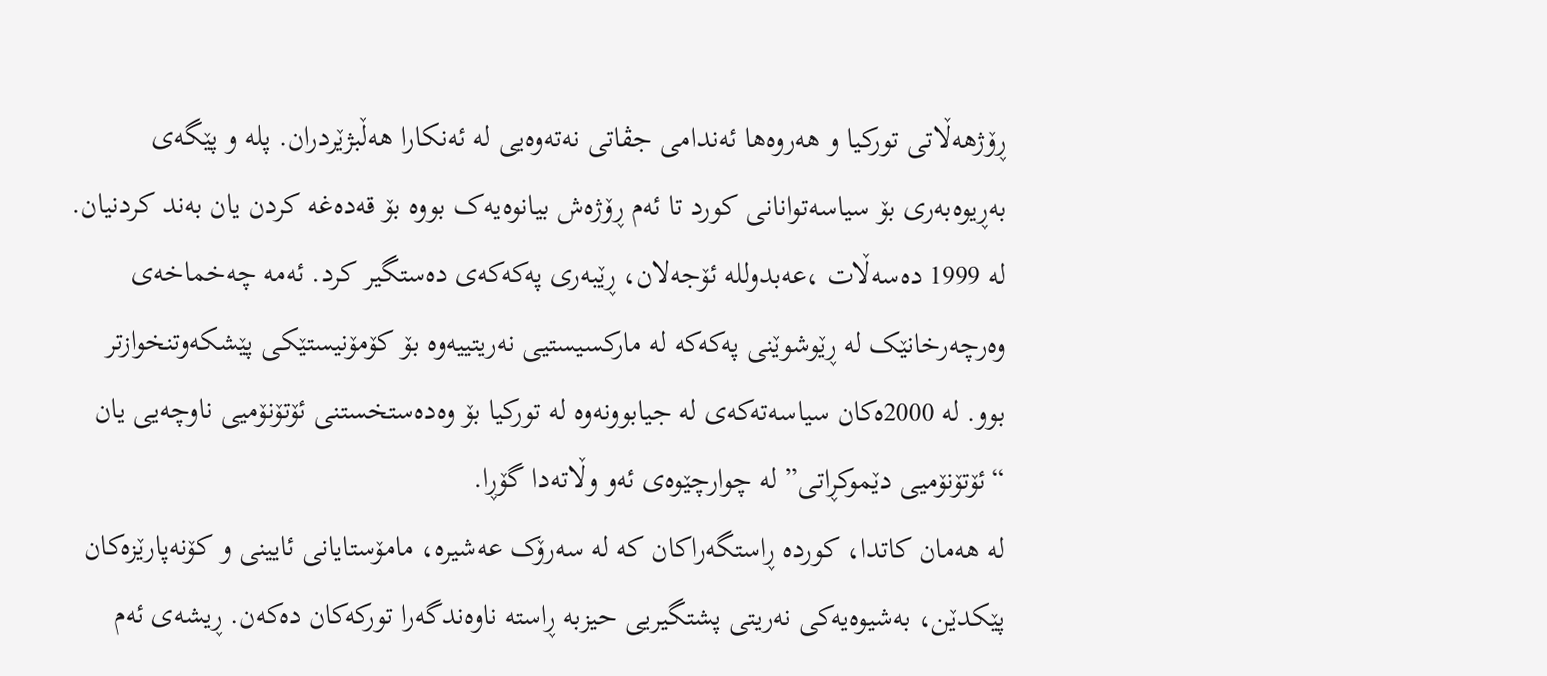ڕۆژهەڵاتی تورکیا و هەروەها ئەندامی جڤاتی نەتەوەیی لە ئەنکارا هەڵبژێردران. پلە و پێگەی بەڕیوەبەری بۆ سیاسەتوانانی کورد تا ئەم ڕۆژەش بیانوەیەک بووە بۆ قەدەغە کردن یان بەند کردنیان. لە 1999 دەسەڵات ،عەبدوللە ئۆجەلان، ڕێبەری پەکەکەی دەستگیر کرد. ئەمە چەخماخەی وەرچەرخانێک لە ڕێوشوێنی پەکەکە لە مارکسیستیی نەریتییەوە بۆ کۆمۆنیستێکی پێشکەوتنخوازتر بوو. لە 2000ەکان سیاسەتەکەی لە جیابوونەوە لە تورکیا بۆ وەدەستخستنی ئۆتۆنۆمیی ناوچەیی یان “ئۆتۆنۆمیی دێموکڕاتی” لە چوارچێوەی ئەو وڵاتەدا گۆڕا.
لە هەمان کاتدا، کوردە ڕاستگەراکان کە لە سەرۆک عەشیرە، مامۆستایانی ئایینی و کۆنەپارێزەکان پێکدێن، بەشیوەیەکی نەریتی پشتگیریی حیزبە ڕاستە ناوەندگەرا تورکەکان دەکەن. ڕیشەی ئەم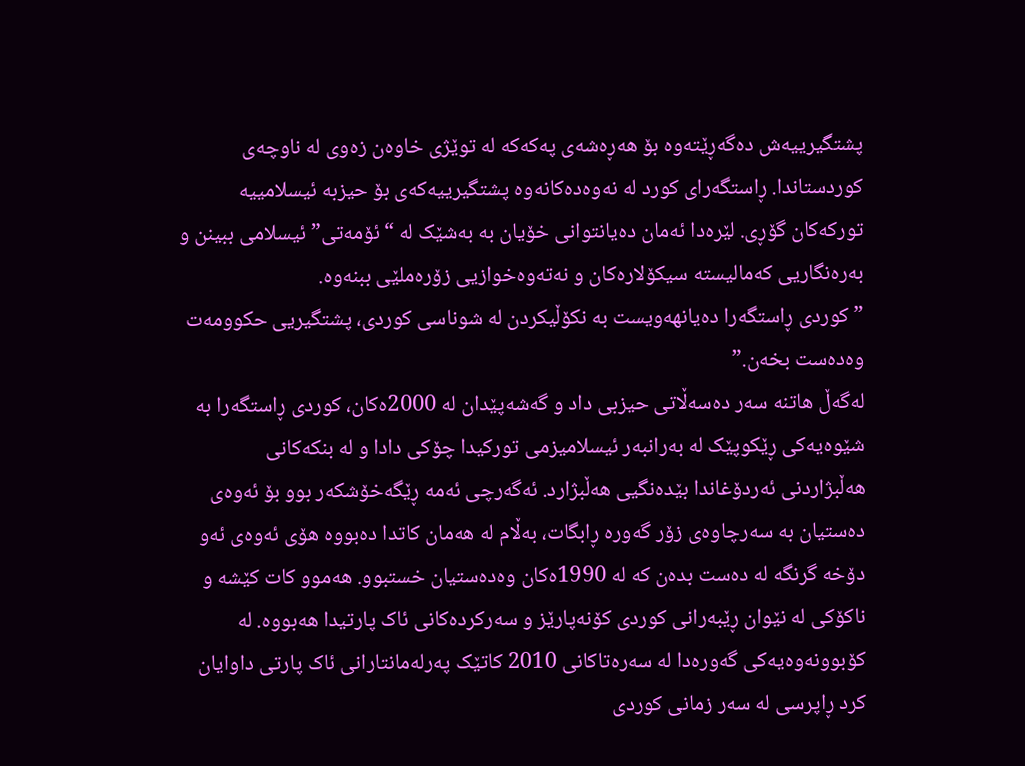پشتگیرییەش دەگەڕێتەوە بۆ هەڕەشەی پەکەکە لە توێژی خاوەن زەوی لە ناوچەی کوردستاندا. ڕاستگەرای کورد لە نەوەدەکانەوە پشتگیرییەکەی بۆ حیزبە ئیسلامییە تورکەکان گۆڕی. لێرەدا ئەمان دەیانتوانی خۆیان بە بەشێک لە “ئۆمەتی” ئیسلامی ببینن و بەرەنگاریی کەمالیستە سیکۆلارەکان و نەتەوەخوازیی زۆرەملێی ببنەوە.
” کوردی ڕاستگەرا دەیانهەویست بە نکۆڵیکردن لە شوناسی کوردی، پشتگیریی حکوومەت وەدەست بخەن.”
لەگەڵ هاتنە سەر دەسەڵاتی حیزبی داد و گەشەپێدان لە 2000ەکان، کوردی ڕاستگەرا بە شێوەیەکی ڕێکوپێک لە بەرانبەر ئیسلامیزمی تورکیدا چۆکی دادا و لە بنکەکانی هەڵبژاردنی ئەردۆغاندا بێدەنگیی هەڵبژارد. ئەگەرچی ئەمە ڕێگەخۆشکەر بوو بۆ ئەوەی دەستیان بە سەرچاوەی زۆر گەورە ڕابگات، بەڵام لە هەمان کاتدا دەبووە هۆی ئەوەی ئەو دۆخە گرنگە لە دەست بدەن کە لە 1990ەکان وەدەستیان خستبوو. هەموو کات کێشە و ناکۆکی لە نێوان ڕێبەرانی کوردی کۆنەپارێز و سەرکردەکانی ئاک پارتیدا هەبووە. لە کۆبوونەوەیەکی گەورەدا لە سەرەتاکانی 2010 کاتێک پەرلەمانتارانی ئاک پارتی داوایان کرد ڕاپرسی لە سەر زمانی کوردی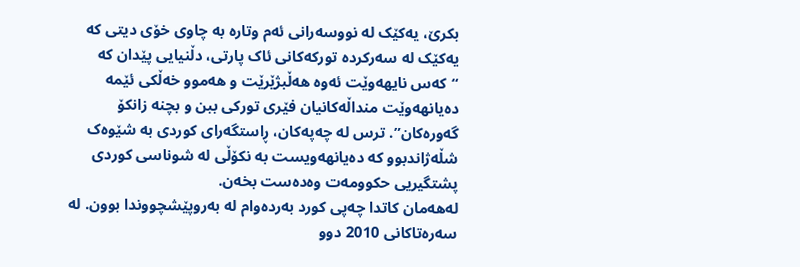بکرێ، یەکێک لە نووسەرانی ئەم وتارە بە چاوی خۆی دیتی کە یەکێک لە سەرکردە تورکەکانی ئاک پارتی، دڵنیایی پێدان کە “کەس نایهەوێت ئەوە هەڵبژێرێت و هەموو خەڵکی ئێمە دەیانهەوێت منداڵەکانیان فێری تورکی ببن و بچنە زانکۆ گەورەکان”. ترس لە چەپەکان، ڕاستگەرای کوردی بە شێوەک شڵەژاندبوو کە دەیانهەویست بە نکۆڵی لە شوناسی کوردی پشتگیریی حکوومەت وەدەست بخەن.
لەهەمان کاتدا چەپی کورد بەردەوام لە بەروپێشچووندا بوون. لە سەرەتاکانی 2010 دوو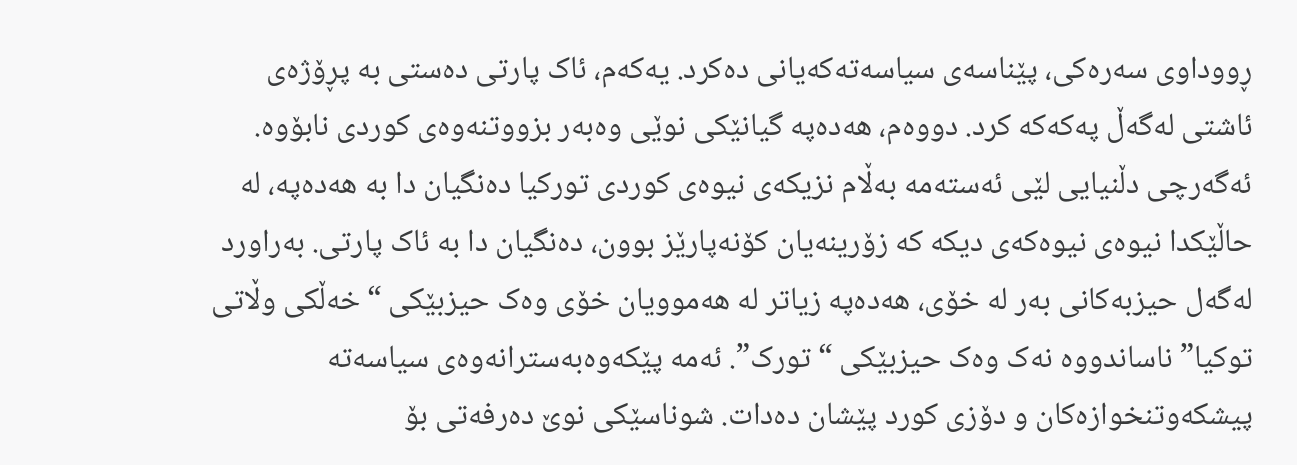ڕووداوی سەرەکی، پێناسەی سیاسەتەکەیانی دەکرد. یەکەم، ئاک پارتی دەستی بە پڕۆژەی ئاشتی لەگەڵ پەکەکە کرد. دووەم، هەدەپە گیانێکی نوێی وەبەر بزووتنەوەی کوردی نابۆوە. ئەگەرچی دڵنیایی لێی ئەستەمە بەڵام نزیکەی نیوەی کوردی تورکیا دەنگیان دا بە هەدەپە، لە حاڵێکدا نیوەی نیوەکەی دیکە کە زۆرینەیان کۆنەپارێز بوون، دەنگیان دا بە ئاک پارتی. بەراورد لەگەل حیزبەکانی بەر لە خۆی، هەدەپە زیاتر لە هەموویان خۆی وەک حیزبێکی “خەڵکی وڵاتی توکیا” ناساندووە نەک وەک حیزبێکی “تورک”. ئەمە پێکەوەبەسترانەوەی سیاسەتە پیشکەوتنخوازەکان و دۆزی کورد پێشان دەدات. شوناسێكی نوێ دەرفەتی بۆ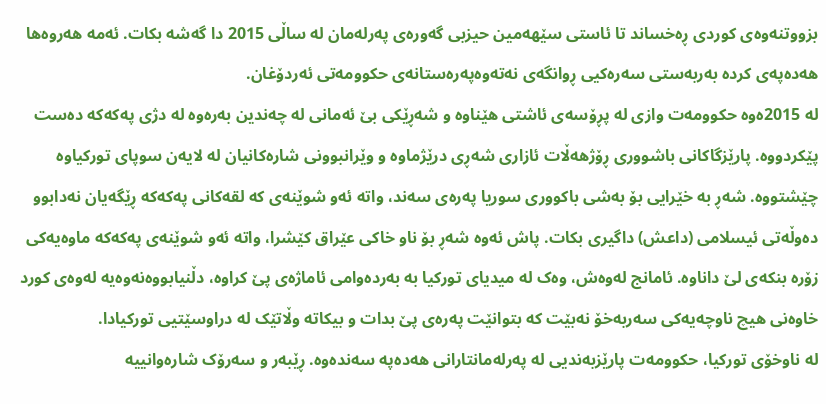بزووتنەوەی کوردی ڕەخساند تا ئاستی سێهەمین حیزبی گەورەی پەرلەمان لە ساڵی 2015 دا گەشە بکات. ئەمە هەروەها هەدەپەی کردە بەربەستی سەرەکیی ڕوانگەی نەتەوەپەرەستانەی حکوومەتی ئەردۆغان.
لە 2015ەوە حکوومەت وازی لە پڕۆسەی ئاشتی هێناوە و شەڕێکی بێ ئەمانی لە چەندین بەرەوە لە دژی پەکەکە دەست پێکردووە. پارێزگاکانی باشووری ڕۆژهەڵات ئازاری شەڕی درێژماوە و وێرانبوونی شارەکانیان لە لایەن سوپای تورکیاوە چێشتووە. شەڕ بە خێرایی بۆ بەشی باکووری سوریا پەرەی سەند، واتە ئەو شوێنەی کە لقەکانی پەکەکە ڕێگەیان نەدابوو دەوڵەتی ئیسلامی (داعش) داگیری بکات. پاش ئەوە شەڕ بۆ ناو خاکی عێراق کێشرا، واتە ئەو شوێنەی پەکەکە ماوەیەکی زۆرە بنکەی لێ داناوە. ئامانج لەوەش، وەک لە میدیای تورکیا بە بەردەوامی ئاماژەی پێ کراوە، دڵنیابووەنەوەیە لەوەی کورد خاوەنی هیچ ناوچەیەکی سەربەخۆ نەبێت کە بتوانێت پەرەی پێ بدات و بیکاتە وڵاتێک لە دراوسێتیی تورکیادا.
لە ناوخۆی تورکیا، حکوومەت پارێزبەندیی لە پەرلەمانتارانی هەدەپە سەندەوە. ڕێبەر و سەرۆک شارەوانییە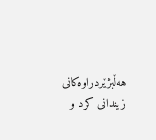هەڵبژێردراوەکانی زیندانی کرد و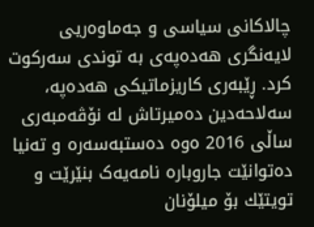چالاکانی سیاسی و جەماوەریی لایەنگری هەدەپەی بە توندی سەرکوت کرد. ڕێبەری کاریزماتیکی هەدەپە، سەلاحەدین دەمیرتاش لە نۆڤەمبەری ساڵی 2016 ەوە دەستبەسەرە و تەنیا دەتوانێت جاروبارە نامەیەک بنێرێت و تویتێك بۆ میلۆنان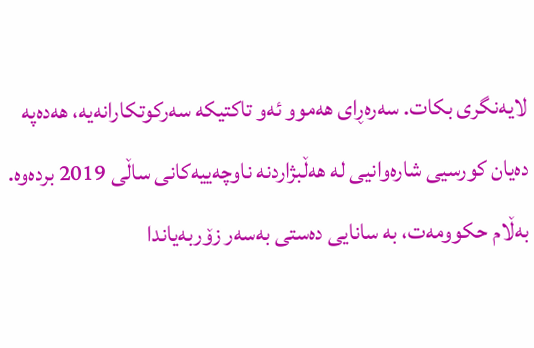لایەنگری بکات. سەرەڕای هەموو ئەو تاکتیکە سەرکوتکارانەیە، هەدەپە دەیان کورسیی شارەوانیی لە هەڵبژاردنە ناوچەییەکانی ساڵی 2019 بردەوە. بەڵام حکوومەت، بە سانایی دەستی بەسەر زۆربەیاندا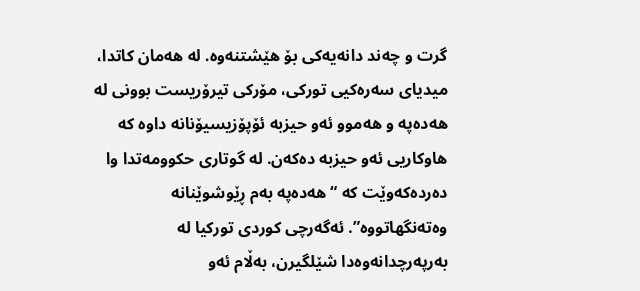گرت و چەند دانەیەکی بۆ هێشتنەوە. لە هەمان کاتدا، میدیای سەرەکیی تورکی، مۆرکی تیرۆریست بوونی لە هەدەپە و هەموو ئەو حیزبە ئۆپۆزیسیۆنانە داوە کە هاوکاریی ئەو حیزبە دەکەن. لە گوتاری حکوومەتدا وا دەردەکەوێت کە “هەدەپە بەم ڕێوشوێنانە وەتەنگهاتووە”. ئەگەرچی کوردی تورکیا لە بەرپەرچدانەوەدا شێلگیرن، بەڵام ئەو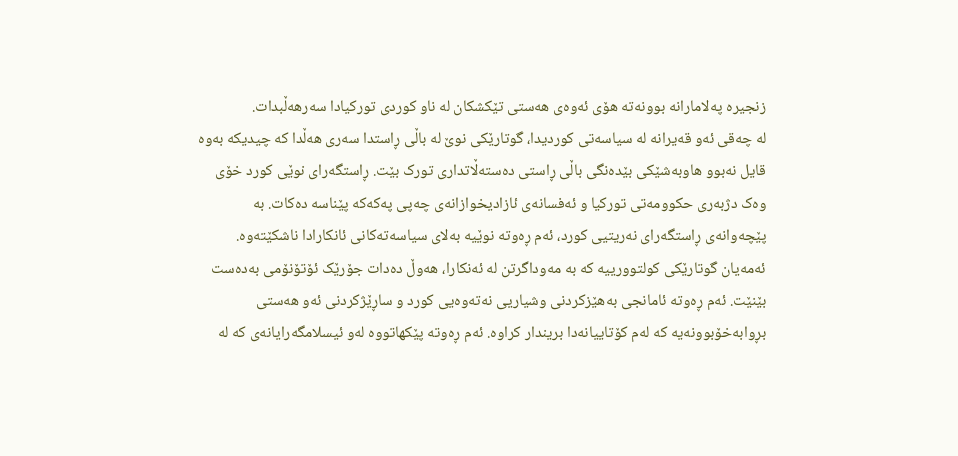زنجیرە پەلامارانە بوونەتە هۆی ئەوەی هەستی تێکشکان لە ناو کوردی تورکیادا سەرهەڵبدات.
لە چەقی ئەو قەیرانە لە سیاسەتی کوردیدا، گوتارێکی نوێ لە باڵی ڕاستدا سەری هەڵدا کە چیدیکە بەوە قایل نەبوو هاوبەشێکی بێدەنگی باڵی ڕاستی دەستەڵاتداری تورک بێت. ڕاستگەرای نوێی کورد خۆی وەک دژبەری حکوومەتی تورکیا و ئەفسانەی ئازادیخوازانەی چەپی پەکەکە پێناسە دەکات. بە پێچەوانەی ڕاستگەرای نەریتیی کورد، ئەم ڕەوتە نوێیە بەلای سیاسەتەکانی ئانکارادا ناشکێتەوە. ئەمەیان گوتارێکی کولتوورییە کە بە مەوداگرتن لە ئەنکارا، هەوڵ دەدات جۆرێک ئۆتۆنۆمی بەدەست بێنێت. ئەم ڕەوتە ئامانجی بەهێزکردنی وشیاریی نەتەوەیی کورد و ساڕێژکردنی ئەو هەستی بڕوابەخۆبوونەیە کە لەم کۆتاییانەدا بریندار کراوە. ئەم ڕەوتە پێکهاتووە لەو ئیسلامگەرایانەی کە لە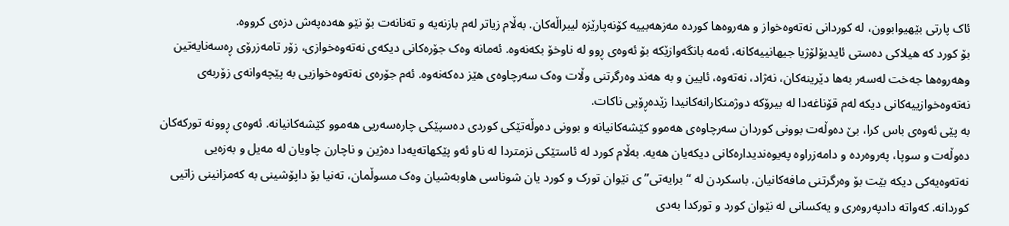ئاک پارتی بێهیوابوون، لە کوردانی نەتەوەخواز و هەروەها کوردە مەزهەبییە کۆنەپارێزە لیبراڵەکان. بەڵام زیاتر لەم بازنەیە و تەنانەت بۆ نێو هەدەپەش دزەی کرووە.
بۆ کورد کە هیلاکی دەستی ئایدیۆلۆژیا جیهانییەکانە، ئەمە بانگەوازێکە بۆ ئەوەی ڕوو لە ناوخۆ بکەنەوە. ئەمانە وەک جۆرەکانی دیکەی نەتەوەخوازی، زۆر تامەزرۆی ڕەسەنایەتین وهەروەها جەخت لەسەر بەها دێرینەکان، نەژاد، نەتەوە، ئایین و بە هەند وەرگرتنی وڵات وەک سەرچاوەی هێز دەکەنەوە. ئەم جۆرەی نەتەوەخوازیی بە پێچەوانەی زۆربەی نەتەوەخوازییەکانی دیکە لەم قۆناغەدا لە بیرۆکە دوژمنکارانەکانیدا زێدەڕۆیی ناکات.
بە پێی ئەوەی باس کرا، بێ دەوڵەت بوونی کوردان سەرچاوەی هەموو کێشەکانیانە و بوونی دەوڵەتێکی کوردی دەسپێکی چارەسەریی هەموو کێشەکانیانە. ئەوەی ڕوونە تورکەکان دەوڵەت و سوپا، پەروەردە و دامەزراوە پەیوەندیدارەکانی دیکەیان هەیە. بەڵام کورد لە ئاستێکی نزمتردا لە ناو ئەو پێکهاتەیەدا دەژین و ناچارن چاویان لە مەیل و بەزەیی نەتەوەیەکی دیکە بێت بۆ وەرگرتنی مافەکانیان. باسکردن لە “برایەتی”ی نێوان تورک و کورد یان شوناسی هاوبەشیان وەک مسوڵمان، تەنیا بۆ داپۆشینی بە کەمزانینی زاتیی کوردانە. کەواتە دادپەروەری و یەکسانی لە نێوان کورد و تورکدا بەدی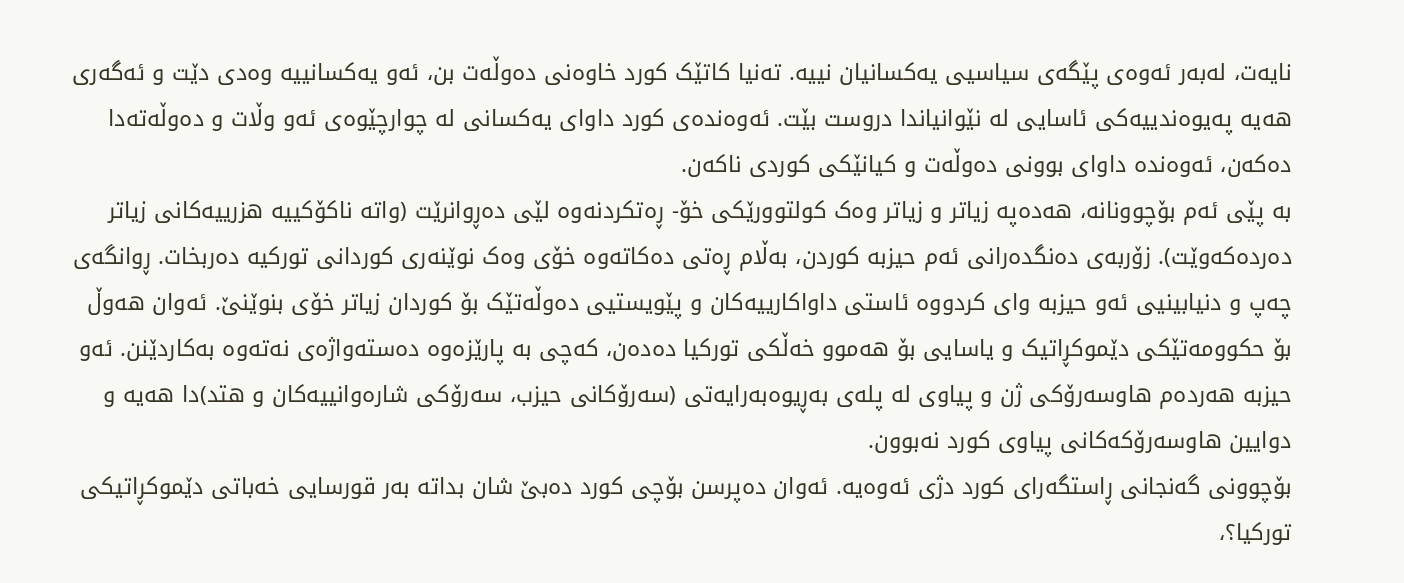نایەت، لەبەر ئەوەی پێگەی سیاسیی یەکسانیان نییە. تەنیا کاتێک کورد خاوەنی دەوڵەت بن، ئەو یەکسانییە وەدی دێت و ئەگەری هەیە پەیوەندییەکی ئاسایی لە نێوانیاندا دروست بێت. ئەوەندەی کورد داوای یەکسانی لە چوارچێوەی ئەو وڵات و دەوڵەتەدا دەکەن، ئەوەندە داوای بوونی دەوڵەت و کیانێکی کوردی ناکەن.
بە پێی ئەم بۆچوونانە، هەدەپە زیاتر و زیاتر وەک کولتوورێکی خۆ- ڕەتکردنەوە لێی دەڕوانرێت (واتە ناکۆکییە هزرییەکانی زیاتر دەردەکەوێت). زۆربەی دەنگدەرانی ئەم حیزبە کوردن، بەڵام ڕەتی دەکاتەوە خۆی وەک نوێنەری کوردانی تورکیە دەربخات. ڕوانگەی چەپ و دنیابینیی ئەو حیزبە وای کردووە ئاستی داواکارییەکان و پێویستیی دەوڵەتێک بۆ کوردان زیاتر خۆی بنوێنێ. ئەوان هەوڵ بۆ حکوومەتێکی دێموکڕاتیک و یاسایی بۆ هەموو خەڵکی تورکیا دەدەن، کەچی بە پارێزەوە دەستەواژەی نەتەوە بەکاردێنن. ئەو حیزبە هەردەم هاوسەرۆکی ژن و پیاوی لە پلەی بەڕیوەبەرایەتی (سەرۆکانی حیزب، سەرۆکی شارەوانییەکان و هتد)دا هەیە و دوایین هاوسەرۆکەکانی پیاوی کورد نەبوون.
بۆچوونی گەنجانی ڕاستگەرای کورد دژی ئەوەیە. ئەوان دەپرسن بۆچی کورد دەبێ شان بداتە بەر قورسایی خەباتی دێموکڕاتیکی تورکیا؟،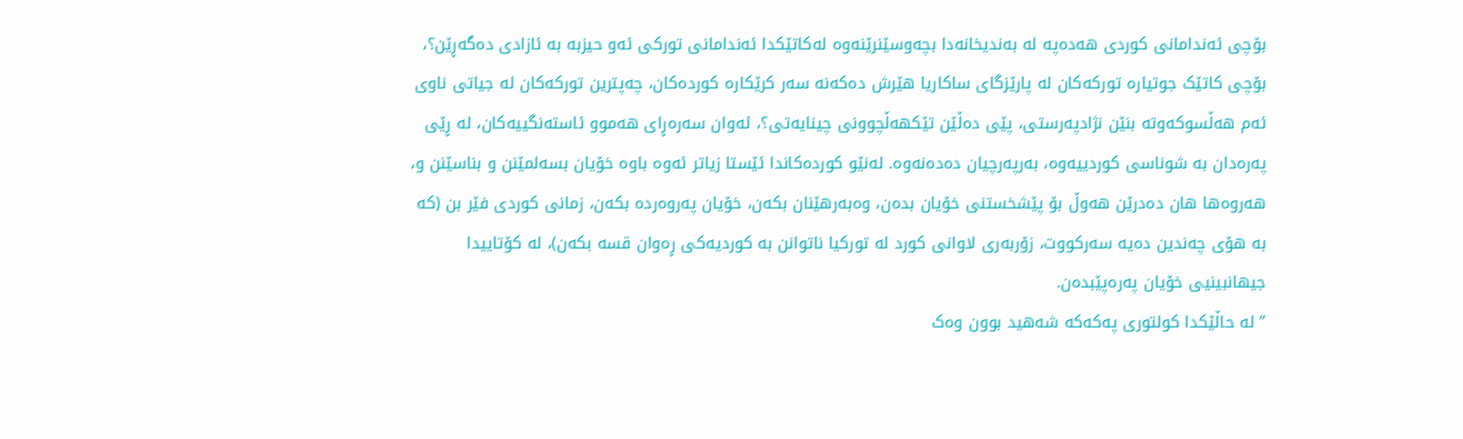بۆچی ئەندامانی کوردی هەدەپە لە بەندیخانەدا بچەوسێنرێنەوە لەکاتێکدا ئەندامانی تورکی ئەو حیزبە بە ئازادی دەگەڕێن؟، بۆچی کاتێک جوتیارە تورکەکان لە پارێزگای ساکاریا هێرش دەکەنە سەر کرێکارە کوردەکان، چەپترین تورکەکان لە جیاتی ناوی ئەم هەڵسوکەوتە بنێن نژادپەرستی، پێی دەڵێن تێکهەڵچوونی چینایەتی؟، ئەوان سەرەڕای هەموو ئاستەنگییەکان، لە ڕێی پەرەدان بە شوناسی کوردییەوە، بەرپەرچیان دەدەنەوە. لەنێو کوردەکاندا ئێستا زیاتر ئەوە باوە خۆیان بسەلمێنن و بناسێنن و، هەروەها هان دەدرێن هەوڵ بۆ پێشخستنی خۆیان بدەن، وەبەرهێنان بکەن، خۆیان پەروەردە بکەن، زمانی کوردی فێر بن (کە بە هۆی چەندین دەیە سەرکووت، زۆربەری لاوانی کورد لە تورکیا ناتوانن بە کوردیەکی ڕەوان قسە بکەن)، لە کۆتاییدا جیهانبینیی خۆیان پەرەپێبدەن.
” لە حاڵێکدا کولتوری پەکەکە شەهید بوون وەک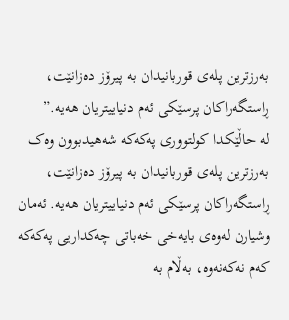بەرزترین پلەی قوربانیدان بە پیرۆز دەزانێت، ڕاستگەراکان پرسێکی ئەم دنیاییتریان هەیە.”
لە حاڵێکدا کولتووری پەکەکە شەهیدبوون وەک بەرزترین پلەی قوربانیدان بە پیرۆز دەزانێت، ڕاستگەراکان پرسێکی ئەم دنیاییتریان هەیە. ئەمان وشیارن لەوەی بایەخی خەباتی چەکداریی پەکەکە کەم نەکەنەوە، بەڵام بە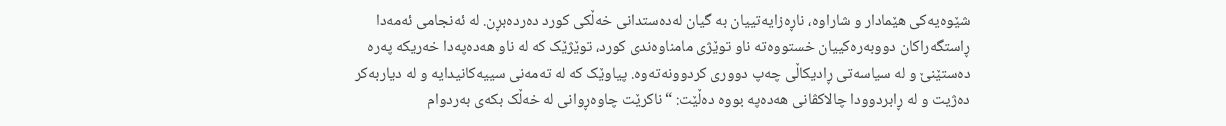شێوەیەکی هێمادار و شاراوە، ناڕەزایەتییان بە گیان لەدەستدانی خەڵکی کورد دەردەبڕن. لە ئەنجامی ئەمەدا ڕاستگەراکان دووبەرەکییان خستووەتە ناو توێژی مامناوەندی کورد، توێژێک کە لە ناو هەدەپەدا خەریکە پەرە دەستێنێ و لە سیاسەتی ڕادیکاڵی چەپ دووری کردوونەتەوە. پیاوێک کە لە تەمەنی سییەکانیدایە و لە دیاربەکر دەژیت و لە ڕابردوودا چالاکڤانی هەدەپە بووە دەڵێت: “ناکرێت چاوەڕوانی لە خەڵک بکەی بەردوام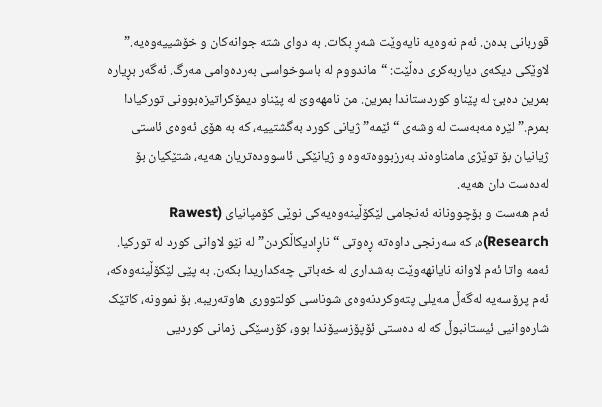قوربانی بدەن. ئەم نەوەیە نایەوێت شەڕ بکات. بە دوای شتە جوانەکان و خۆشییەوەیە.” لاوێکی دیکەی دیاربەکری دەڵێت: “ماندووم لە باسوخواسی بەردەوامی مەرگ. ئەگەر بڕیارە بمرین دەبێ لە پێناو کوردستاندا بمرین. من نامهەوێ لە پێناو دیمۆکراتیزەبوونی تورکیادا بمرم.” لێرە مەبەست لە وشەی “ئێمە” ژیانی کورد بەگشتییە، کە بە هۆی ئەوەی ئاستی ژیانیان بۆ توێژی مامناوەند بەرزبووەتەوە و ژیانێکی ئاسوودەتریان هەیە، شتێکیان بۆ لەدەست دان هەیە.
ئەم هەست و بۆچوونانە ئەنجامی لێکۆڵینەوەیەکی نوێی کۆمپانیای (Rawest Research)ە، کە سەرنجی داوەتە ڕەوتی “ناڕادیکاڵکردن” لە نێو لاوانی کورد لە تورکیا. ئەمە واتا ئەم لاوانە نایانهەوێت بەشداری لە خەباتی چەکداریدا بکەن. بە پێی لێکۆڵینەوەکە، ئەم پرۆسەیە لەگەڵ مەیلی پتەوکردنەوەی شوناسی کولتووری هاوتەریبە. بۆ نموونە، کاتێک شارەوانیی ئیستانبوڵ کە لە دەستی ئۆپۆزسیۆندا بوو، کۆرسێکی زمانی کوردیی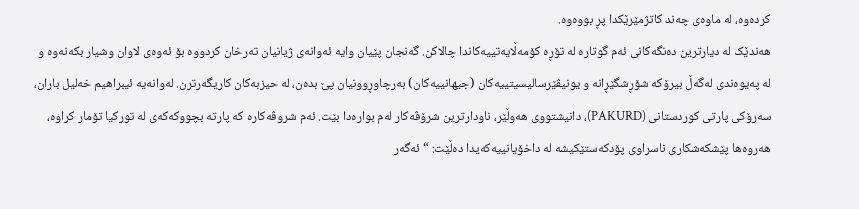کردەوە، لە ماوەی چەند کاتژمێرێکدا پڕ بووەوە.
هەندێک لە دیارترین دەنگەکانی ئەم گوتارە لە تۆڕە کۆمەڵایەتییەکاندا چالاکن. گەنجان پێیان وایە ئەوانەی ژیانیان تەرخان کردووە بۆ ئەوەی لاوان وشیار بکەنەوە و لە پەیوەندی لەگەڵ بیرۆکە شۆڕشگێڕانە و یونیڤێرسالیسیتییەکان (جیهانییەکان) بەرچاوڕوونیان پێ بدەن، لە حیزبەکان کاریگەرترن. لەوانەیە ئیبراهیم خەلیل باران، سەرۆکی پارتی کوردستانی (PAKURD)، دانیشتووی هەوڵێر، ناودارترین شرۆڤەکار لەم بوارەدا بێت. ئەم شروڤەکارە کە پارتە بچووکەکەی لە تورکیا تۆمار کراوە، هەروەها پێشکەشکاری ناسراوی پۆدکەستێکیشە لە داخۆیانییەکەیدا دەڵێت: “ئەگەر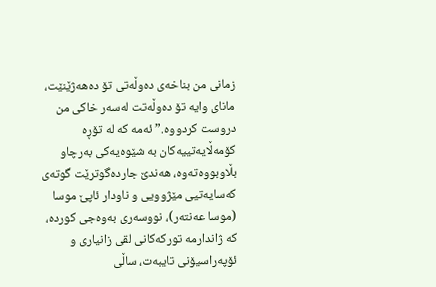زمانی من بناخەی دەوڵەتی تۆ دەهەژێنێت، مانای وایە تۆ دەوڵەتت لەسەر خاکی من دروست کردووە.” ئەمە کە لە تۆڕە کۆمەڵایەتییەکان بە شێوەیەکی بەرچاو بڵاوبووەتەوە، هەندێ جاردەگوترێت گوتەی کەسایەتیی مێژوویی و ناودار ئاپێ موسا (موسا عەنتەر)، نووسەری بەوەجی کوردە، کە ژاندارمە تورکەکانی لقی زانیاری و ئۆپەراسیۆنی تایبەت، ساڵی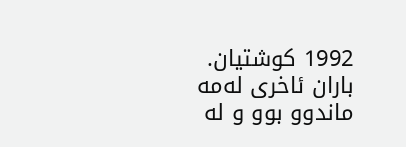1992 کوشتیان. باران ئاخری لەمە ماندوو بوو و لە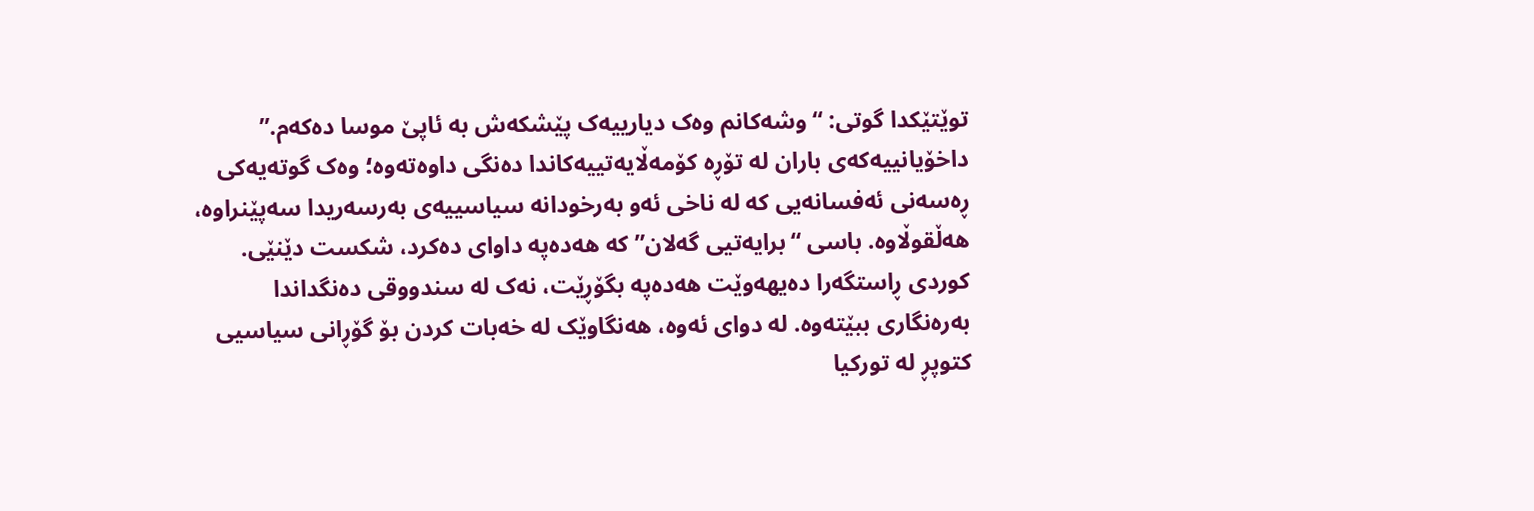توێتێکدا گوتی: “وشەکانم وەک دیارییەک پێشکەش بە ئاپێ موسا دەکەم.”
داخۆیانییەکەی باران لە تۆڕە کۆمەڵایەتییەکاندا دەنگی داوەتەوە؛ وەک گوتەیەکی ڕەسەنی ئەفسانەیی کە لە ناخی ئەو بەرخودانە سیاسییەی بەرسەریدا سەپێنراوە، هەڵقوڵاوە. باسی “برایەتیی گەلان” کە هەدەپە داوای دەکرد، شکست دێنێی.
کوردی ڕاستگەرا دەیهەوێت هەدەپە بگۆڕێت، نەک لە سندووقی دەنگداندا بەرەنگاری ببێتەوە. لە دوای ئەوە، هەنگاوێک لە خەبات کردن بۆ گۆڕانی سیاسیی کتوپڕ لە تورکیا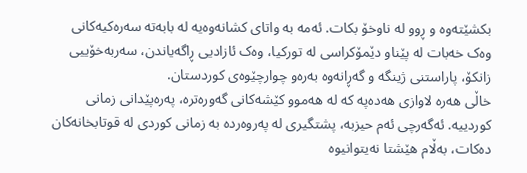بکشێتەوە و ڕوو لە ناوخۆ بکات. ئەمە بە واتای کشانەوەیە لە بابەتە سەرەکیەکانی وەک خەبات لە پێناو دێمۆکراسی لە تورکیا، وەک ئازادیی ڕاگەیاندن، سەربەخۆییی زانکۆ، پاراستنی ژینگە و گەڕانەوە بەرەو چوارچێوەی کوردستان.
خاڵی هەرە لاوازی هەدەپە کە لە هەموو کێشەکانی گەورەترە، پەرەپێدانی زمانی کوردییە. ئەگەرچی ئەم حیزبە، پشتگیری لە پەروەردە بە زمانی کوردی لە قوتابخانەکان دەکات، بەڵام هێشتا نەیتوانیوە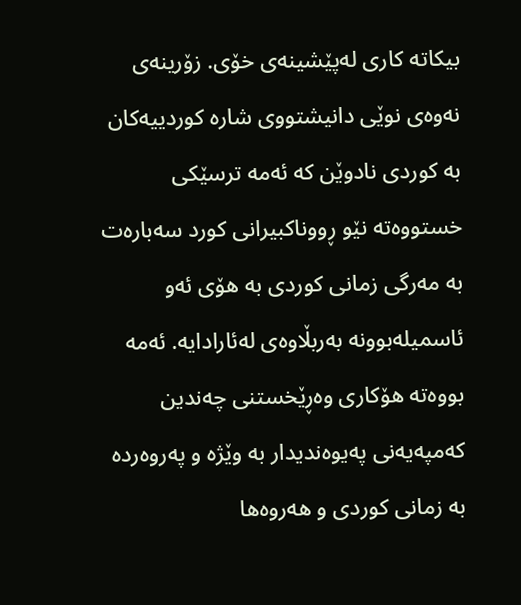بیکاتە کاری لەپێشینەی خۆی. زۆرینەی نەوەی نوێی دانیشتووی شارە کوردییەکان بە کوردی نادوێن کە ئەمە ترسێکی خستووەتە نێو ڕووناکبیرانی کورد سەبارەت بە مەرگی زمانی کوردی بە هۆی ئەو ئاسمیلەبوونە بەربڵاوەی لەئارادایە. ئەمە بووەتە هۆکاری وەڕێخستنی چەندین کەمپەیەنی پەیوەندیدار بە وێژە و پەروەردە بە زمانی کوردی و هەروەها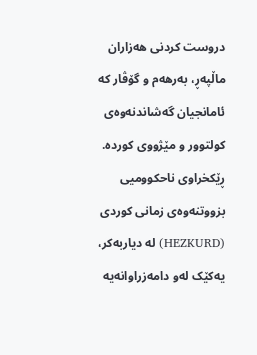دروست کردنی هەزاران ماڵپەڕ، بەرهەم و گۆڤار کە ئامانجیان گەشاندنەوەی کولتوور و مێژووی کوردە. ڕێکخراوی ناحکوومیی بزووتنەوەی زمانی کوردی (HEZKURD) لە دیاربەکر، یەکێک لەو دامەزراوانەیە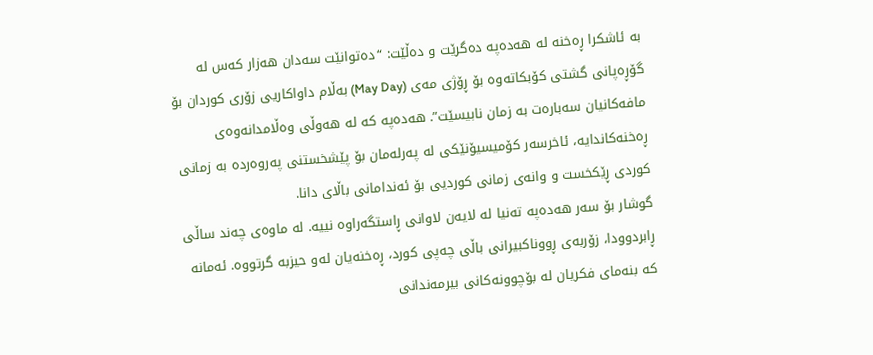بە ئاشکرا ڕەخنە لە هەدەپە دەگرێت و دەڵێت: “دەتوانێت سەدان هەزار کەس لە گۆڕەپانی گشتی کۆبکاتەوە بۆ ڕۆژی مەی (May Day) بەڵام داواکاریی زۆری کوردان بۆ مافەکانیان سەبارەت بە زمان نابیسێت”. هەدەپە کە لە هەوڵی وەڵامدانەوەی ڕەخنەکاندایە، ئاخرسەر کۆمیسیۆنێکی لە پەرلەمان بۆ پێشخستنی پەروەردە بە زمانی کوردی ڕێکخست و وانەی زمانی کوردیی بۆ ئەندامانی باڵای دانا.
گوشار بۆ سەر هەدەپە تەنیا لە لایەن لاوانی ڕاستگەراوە نییە. لە ماوەی چەند ساڵی ڕابردوودا، زۆربەی ڕووناکبیرانی باڵی چەپی کورد، ڕەخنەیان لەو حیزبە گرتووە. ئەمانە کە بنەمای فکریان لە بۆچوونەکانی بیرمەندانی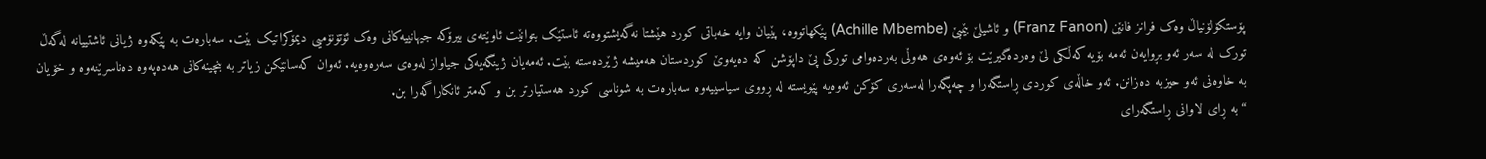پۆستکۆلۆنیاڵ وەک فرانز فانێن (Franz Fanon) و ئاشیلێ بێمبێ (Achille Mbembe) پێکهاتووە، پێیان وایە خەباتی کورد هێشتا نەگەیشتووەتە ئاستێک بتوانێت ئاوێتەی بیرۆکە جیهانییەکانی وەک ئۆتۆنۆمیی دیمۆکراتیک بێت. سەبارەت بە پێکەوە ژیانی ئاشتییانە لەگەڵ تورک لە سەر ئەو بڕوایەن ئەمە بۆیە کەڵکی لێ وەردەگیرێت بۆ ئەوەی هەوڵی بەردەوامی تورکی پێ داپۆشن کە دەیەوێ کوردستان هەمیشە ژێردەستە بێت. ئەمەیان ژینگەیەکی جیاواز لەوەی سەرەوەیە. ئەوان کەسانێکن زیاتر بە بنچینەکانی هەدەپەوە دەناسرێنەوە و خۆیان بە خاوەنی ئەو حیزبە دەزانن. ئەو خاڵەی کوردی ڕاستگەرا و چەپگەرا لەسەری کۆکن ئەوەیە پێویستە لە ڕووی سیاسییەوە سەبارەت بە شوناسی کورد هەستیارتر بن و کەمتر ئانکاراگەرا بن.
“بە ڕای لاوانی ڕاستگەرای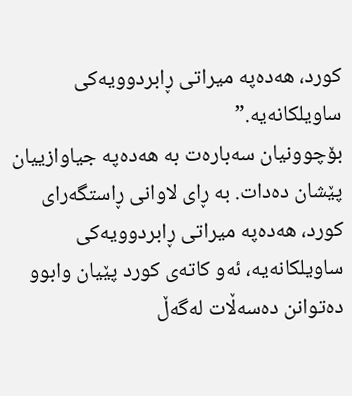کورد، هەدەپە میراتی ڕابردوویەکی ساویلکانەیە.”
بۆچوونیان سەبارەت بە هەدەپە جیاوازییان پێشان دەدات. بە ڕای لاوانی ڕاستگەرای کورد، هەدەپە میراتی ڕابردوویەکی ساویلکانەیە، ئەو کاتەی کورد پێیان وابوو دەتوانن دەسەڵات لەگەڵ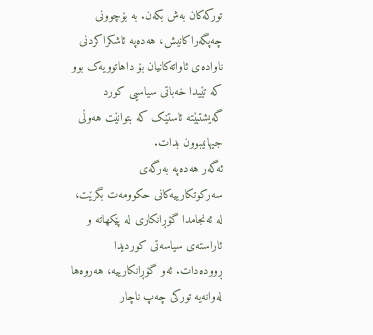تورکەکان بەش بکەن. بە بۆچوونی چەپگەراکانیش، هەدەپە ئاشکراکردنی ناوادەی ئاواتەکانیان بۆ داهاتوویەک بوو کە تێیدا خەباتی سیاسیی کورد گەیشتبێتە ئاستێک کە بتوانێت هەوڵی جیهانیبوون بدات.
ئەگەر هەدەپە بەرگەی سەرکوتکارییەکانی حکوومەت بگرێت، لە ئەنجامدا گۆڕانکاری لە پێکهاتە و ئاراستەی سیاسەتی کوردیدا ڕوودەدات. ئەو گۆڕانکارییە، هەروەها لەوانەیە تورکی چەپ ناچار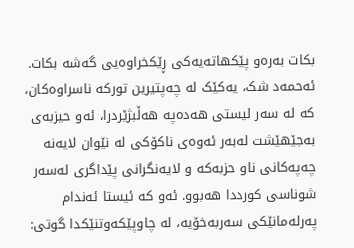بکات بەرەو پێکهاتەیەکی ڕێکخراوەیی گەشە بکات. ئەحمەد شک، یەکێک لە چەپتیرین تورکە ناسراوەکان، کە لە سەر لیستی هەدەپە هەڵبژێردرا، ئەو حیزبەی بەجێهێشت لەبەر ئەوەی ناکۆکی لە نێوان لایەنە چەپەکانی ناو حزبەکە و لایەنگرانی پێداگری لەسەر شوناسی کورددا هەبوو. ئەو کە ئیستا ئەندام پەرلەمانێکی سەربەخۆیە، لە چاوپێکەوتنێکدا گوتی: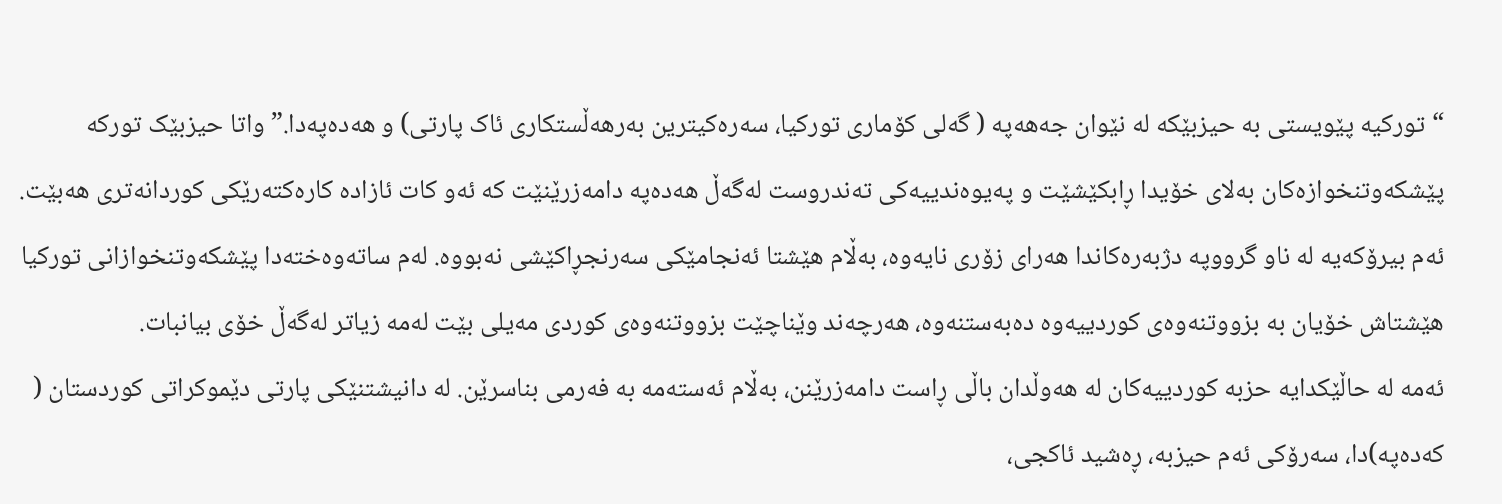“تورکیە پێویستی بە حیزبێکە لە نێوان جەهەپە ( گەلی کۆماری تورکیا، سەرەکیترین بەرهەڵستکاری ئاک پارتی) و هەدەپەدا.” واتا حیزبێک تورکە پێشکەوتنخوازەکان بەلای خۆیدا ڕابکێشێت و پەیوەندییەکی تەندروست لەگەڵ هەدەپە دامەزرێنێت کە ئەو کات ئازادە کارەکتەرێكی کوردانەتری هەبێت.
ئەم بیرۆکەیە لە ناو گرووپە دژبەرەکاندا هەرای زۆری نایەوە، بەڵام هێشتا ئەنجامێکی سەرنجڕاکێشی نەبووە. لەم ساتەوەختەدا پێشکەوتنخوازانی تورکیا هێشتاش خۆیان بە بزووتنەوەی کوردییەوە دەبەستنەوە، هەرچەند وێناچێت بزووتنەوەی کوردی مەیلی بێت لەمە زیاتر لەگەڵ خۆی بیانبات.
ئەمە لە حاڵێکدایە حزبە کوردییەکان لە هەوڵدان باڵی ڕاست دامەزرێنن، بەڵام ئەستەمە بە فەرمی بناسرێن. لە دانیشتنێکی پارتی دێموکراتی کوردستان ( کەدەپە)دا، سەرۆکی ئەم حیزبە، ڕەشید ئاکجی،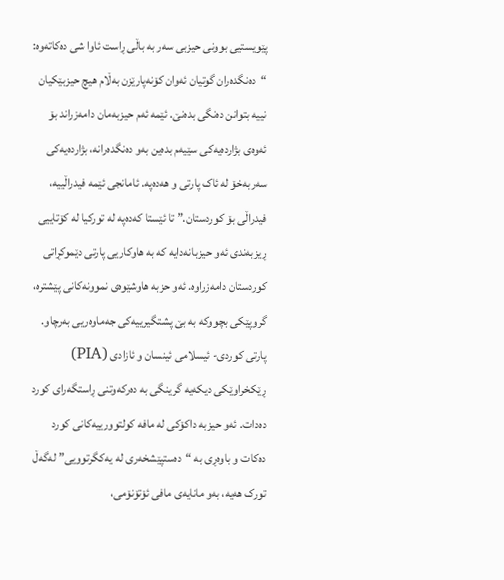پێویستیی بوونی حیزبی سەر بە باڵی ڕاست ئاوا شی دەکاتەوە: “دەنگدەران گوتیان ئەوان کۆنەپارێزن بەڵام هیچ حیزبێکیان نییە بتوانن دەنگی بدەنێ. ئێمە ئەم حیزبەمان دامەزراند بۆ ئەوەی بژاردەیەکی سێیەم بدەین بەو دەنگدەرانە، بژاردەیەکی سەربەخۆ لە ئاک پارتی و هەدەپە. ئامانجی ئێمە فیدراڵییە، فیدراڵی بۆ کوردستان.” تا ئێستا کەدەپە لە تورکیا لە کۆتاییی ڕیزبەندی ئەو حیزبانەدایە کە بە هاوکاریی پارتی دێموکڕاتی کوردستان دامەزراوە. ئەو حزبە هاوشێوەی نموونەکانی پێشترە، گروپێکی بچووکە بە بێ پشتگیرییەکی جەماوەریی بەرچاو.
پارتی کوردی- ئیسلامی ئینسان و ئازادی (PIA) ڕێکخراوێکی دیکەیە گرینگی بە دەرکەوتنی ڕاستگەرای کورد دەدات. ئەو حیزبە داکۆکی لە مافە کولتوورییەکانی کورد دەکات و باوەڕی بە “دەستپێشخەری لە یەکگرتوویی” لەگەڵ تورک هەیە، بەو مانایەی مافی ئۆتۆنۆمی،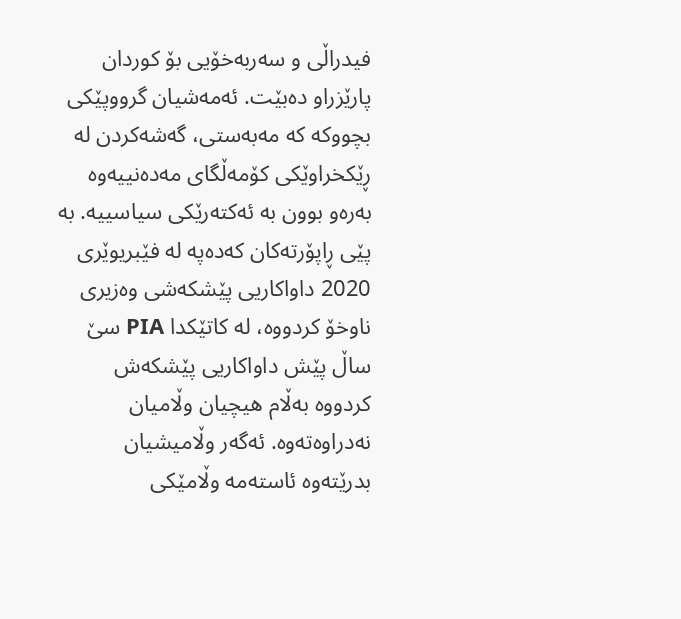فیدراڵی و سەربەخۆیی بۆ کوردان پارێزراو دەبێت. ئەمەشیان گرووپێکی بچووکە کە مەبەستی، گەشەکردن لە ڕێکخراوێکی کۆمەڵگای مەدەنییەوە بەرەو بوون بە ئەکتەرێکی سیاسییە. بە پێی ڕاپۆرتەکان کەدەپە لە فێبریوێری 2020 داواکاریی پێشکەشی وەزیری ناوخۆ کردووە، لە کاتێکدا PIA سێ ساڵ پێش داواکاریی پێشکەش کردووە بەڵام هیچیان وڵامیان نەدراوەتەوە. ئەگەر وڵامیشیان بدرێتەوە ئاستەمە وڵامێکی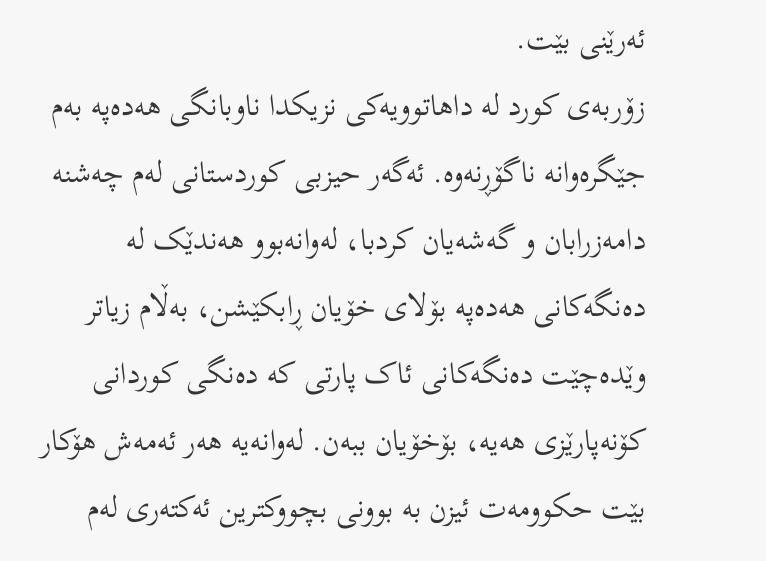ئەرێنی بێت.
زۆربەی کورد لە داهاتوویەکی نزیکدا ناوبانگی هەدەپە بەم جێگرەوانە ناگۆڕنەوە. ئەگەر حیزبی کوردستانی لەم چەشنە دامەزرابان و گەشەیان کردبا، لەوانەبوو هەندێک لە دەنگەکانی هەدەپە بۆلای خۆیان ڕابکێشن، بەڵام زیاتر وێدەچێت دەنگەکانی ئاک پارتی کە دەنگی کوردانی کۆنەپارێزی هەیە، بۆخۆیان ببەن. لەوانەیە هەر ئەمەش هۆکار بێت حکوومەت ئیزن بە بوونی بچووکترین ئەکتەری لەم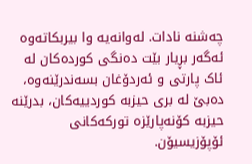چەشنە نادات. لەوانەیە وا بیربکاتەوە ئەگەر بڕیار بێت دەنگی کوردەکان لە ئاک پارتی و ئەردۆغان بسەندرێنەوە، دەبێ لە بری حیزبە کوردییەکان، بدرێنە حیزبە کۆنەپارێزە تورکەکانی ئۆپۆزیسیۆن.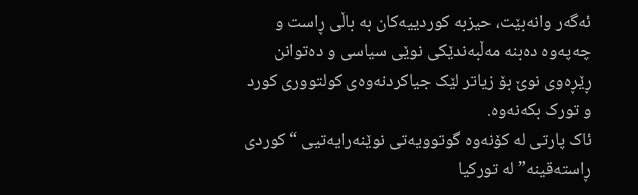ئەگەر وانەبێت، حیزبە کوردییەکان بە باڵی ڕاست و چەپەوە دەبنە مەڵبەندێکی نوێی سیاسی و دەتوانن ڕێڕەوی نوێ بۆ زیاتر لێک جیاکردنەوەی کولتووری کورد و تورک بکەنەوە.
ئاک پارتی لە کۆنەوە گوتوویەتی نوێنەرایەتیی “کوردی ڕاستەقینە” لە تورکیا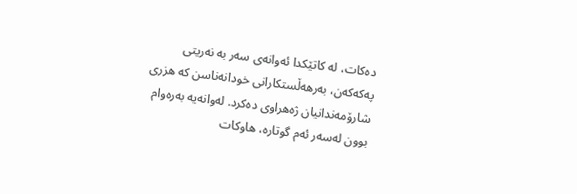دەکات، لە کاتێکدا ئەوانەی سەر بە نەریتی پەکەکەن، بەرهەڵستکارانی خودانەناسن کە هزری شارۆمەندانیان ژەهراوی دەکرد. لەوانەیە بەرەوام بوون لەسەر ئەم گوتارە، هاوکات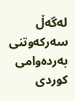لەگەڵ سەرکەوتنی بەردەوامی کوردی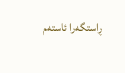ڕاستگەرا ئاستەم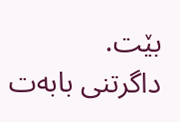بێت.
داگرتنی بابەت